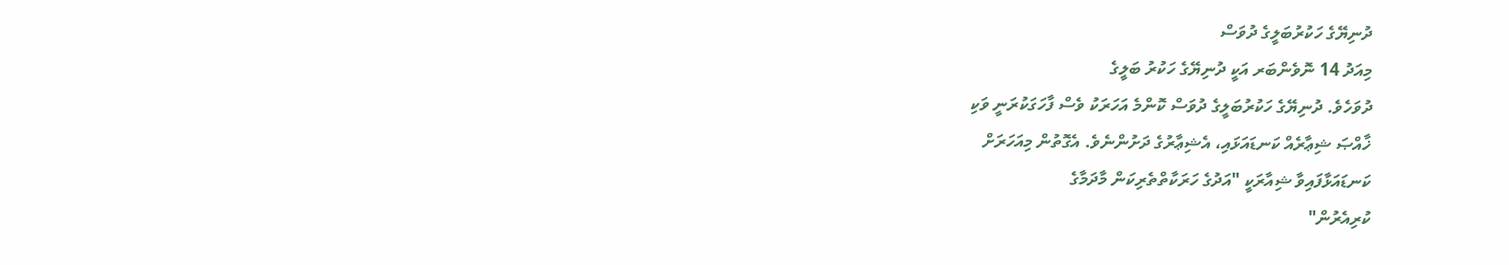ދުނިޔޭގެ ހަކުރުބަލީގެ ދުވަސް
މިއަދު 14 ނޮވެންބަރ އަކީ ދުނިޔޭގެ ހަކުރު ބަލީގެ
ދުވަހެވެ. ދުނިޔޭގެ ހަކުރުބަލީގެ ދުވަސް ކޮންމެ އަހަރަކު ވެސް ފާހަގަކުރަނީ ވަކި
ޚާއްޞަ ޝިޢާރެއް ކަނޑައަޅައި، އެޝިޢާރުގެ ދަށުންނެވެ. އެގޮތުން މިއަހަރަށް
ކަނޑައަޅާފައިވާ ޝިއާރަކީ "އަދުގެ ހަރަކާތްތެރިކަން މާދަމާގެ
ކުރިއެރުން"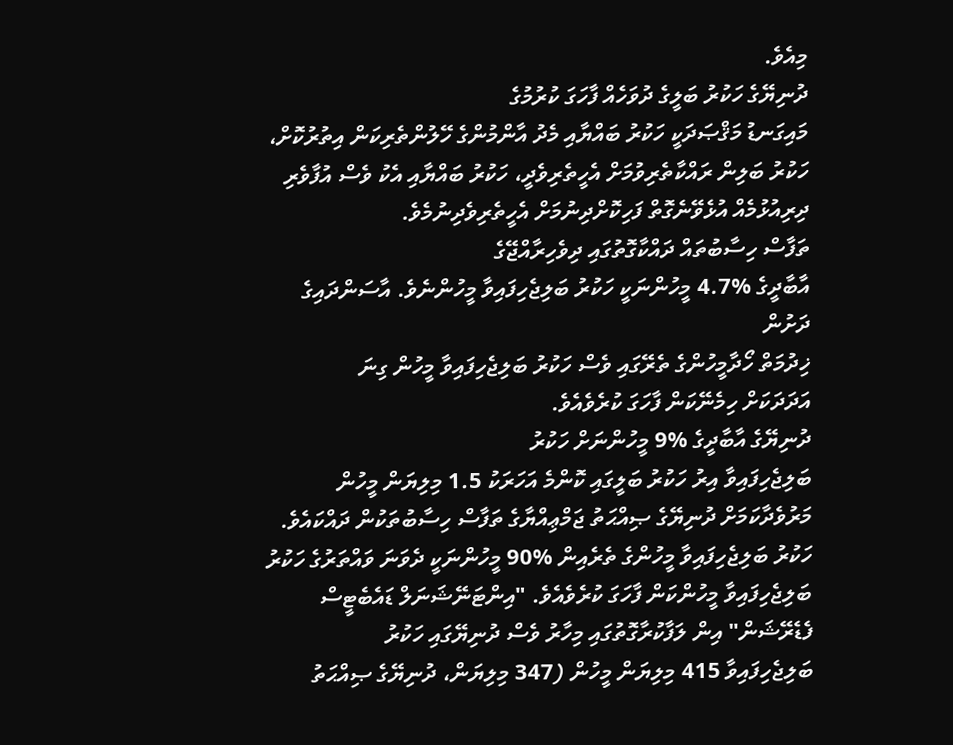މިއެވެ.
ދުނިޔޭގެ ހަކުރު ބަލީގެ ދުވަހެއް ފާހަގަ ކުރުމުގެ
މައިގަނޑު މަޤްޞަދަކީ ހަކުރު ބައްޔާއި މެދު އާންމުންގެ ހޭލުންތެރިކަން އިތުރުކޮށް،
ހަކުރު ބަލިން ރައްކާތެރިވުމަށް އެހީތެރިވެދީ، ހަކުރު ބައްޔާއި އެކު ވެސް އުފާވެރި
ދިރިއުޅުމެއް އުޅެވޭނެގޮތް ފަހިކޮށްދިނުމަށް އެހީތެރިވެދިނުމެވެ.
ތަފާސް ހިސާބުތައް ދައްކާގޮތުގައި ދިވެހިރާއްޖޭގެ
އާބާދީގެ %4.7 މީހުންނަކީ ހަކުރު ބަލިޖެހިފައިވާ މީހުންނެވެ. އާސަންދައިގެ ދަށުން
ޚިދުމަތް ހޯދާމީހުންގެ ތެރޭގައި ވެސް ހަކުރު ބަލިޖެހިފައިވާ މީހުން ގިނަ
އަދަދަކަށް ހިމެނޭކަން ފާހަގަ ކުރެވެއެވެ.
ދުނިޔޭގެ އާބާދީގެ %9 މީހުންނަށް ހަކުރު
ބަލިޖެހިފައިވާ އިރު ހަކުރު ބަލީގައި ކޮންމެ އަހަރަކު 1.5 މިލިޔަން މީހުން
މަރުވެދާކަމަށް ދުނިޔޭގެ ޞިއްޙަތު ޖަމްޢިއްޔާގެ ތަފާސް ހިސާބުތަކުން ދައްކައެވެ.
ހަކުރު ބަލިޖެހިފައިވާ މީހުންގެ ތެރެއިން %90 މީހުންނަކީ ދެވަނަ ވައްތަރުގެ ހަކުރު
ބަލިޖެހިފައިވާ މީހުންކަން ފާހަގަ ކުރެވެއެވެ. "އިންޓަނޭޝަނަލް ޑައެބެޓީސް
ފެޑެރޭޝަން" އިން ލަފާކުރާގޮތުގައި މިހާރު ވެސް ދުނިޔޭގައި ހަކުރު
ބަލިޖެހިފައިވާ 415 މިލިޔަން މީހުން (347 މިލިޔަން، ދުނިޔޭގެ ޞިއްޙަތު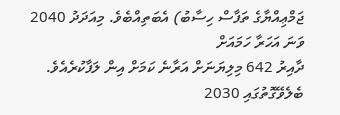ޖަމްޢިއްޔާގެ ތަފާސް ހިސާބު) އެބަތިއްބެވެ. މިއަދަދު 2040 ވަނަ އަހަރާ ހަމައަށް
ދާއިރު 642 މިލިޔަނަށް އަރާނެ ކަމަށް އިން ލަފާކުރެއެވެ. ބެލެވޭގޮތުގައި 2030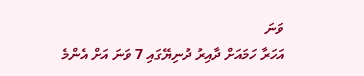ވަނަ
އަހަރާ ހަމައަށް ދާއިރު ދުނިޔޭގައި 7 ވަނަ އަށް އެންމެ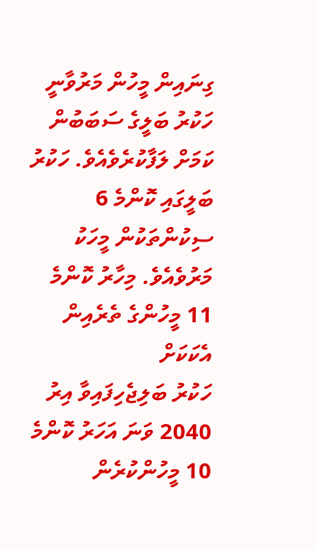ގިނައިން މީހުން މަރުވާނީ
ހަކުރު ބަލީގެ ސަބަބުން ކަމަށް ލަފާކުރެވެއެވެ. ހަކުރު ބަލީގައި ކޮންމެ 6
ސިކުންތަކުން މީހަކު މަރުވެއެވެ. މިހާރު ކޮންމެ 11 މީހުންގެ ތެރެއިން އެކަކަށް
ހަކުރު ބަލިޖެހިފައިވާ އިރު 2040 ވަނަ އަހަރު ކޮންމެ 10 މީހުންކުރެން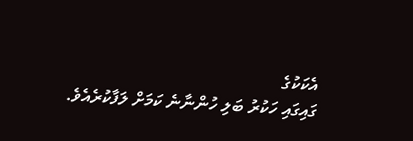އެކަކުގެ
ގައިގައި ހަކުރު ބަލި ހުންނާނެ ކަމަށް ލަފާކުރެއެވެ.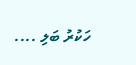ހަކުރު ބަލި ....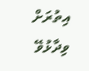އިތުރަށް ވިދާޅުވޭ